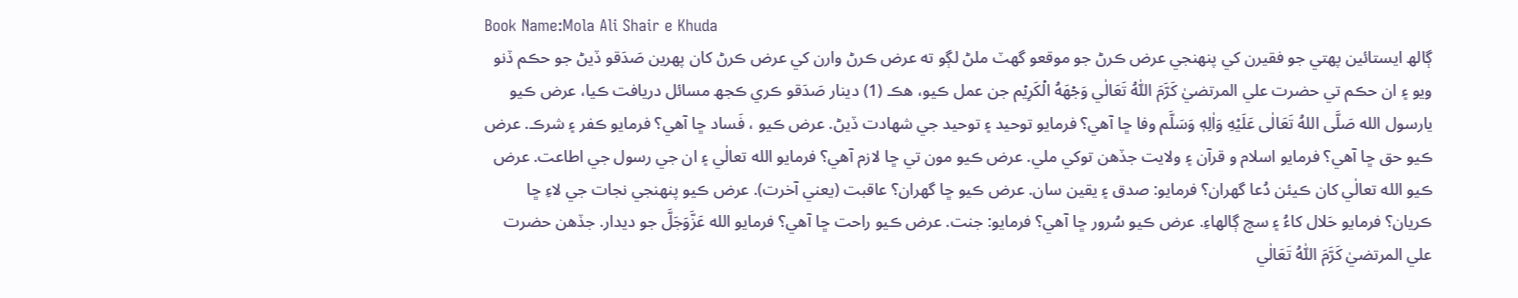Book Name:Mola Ali Shair e Khuda
ڳالھ ايستائين پهتي جو فقيرن کي پنهنجي عرض ڪرڻ جو موقعو گھٽ ملڻ لڳو ته عرض ڪرڻ وارن کي عرض ڪرڻ کان پهرين صَدَقو ڏيڻ جو حڪم ڏنو ويو ۽ ان حڪم تي حضرت علي المرتضيٰ كَرَّمَ اللّٰهُ تَعَالٰي وَجۡهَهُ الۡكَرِيۡم جن عمل ڪيو، هڪ (1) دينار صَدَقو ڪري ڪجھ مسائل دريافت ڪيا، عرض ڪيو يارسول الله صَلَّى اللهُ تَعَالٰى عَلَيْهِ وَاٰلِهٖ وَسَلَّم وفا ڇا آهي؟ فرمايو توحيد ۽ توحيد جي شهادت ڏيڻ. عرض ڪيو ، فَساد ڇا آهي؟ فرمايو ڪفر ۽ شرڪ. عرض ڪيو حق ڇا آهي؟ فرمايو اسلام و قرآن ۽ ولايت جڏهن توکي ملي. عرض ڪيو مون تي ڇا لازم آهي؟ فرمايو الله تعالٰي ۽ ان جي رسول جي اطاعت. عرض ڪيو الله تعالٰي کان ڪيئن دُعا گھران؟ فرمايو: صدق ۽ يقين سان. عرض ڪيو ڇا گھران؟ عاقبت (يعني آخرت). عرض ڪيو پنهنجي نجات جي لاءِ ڇا ڪريان؟ فرمايو حَلال کاءُ ۽ سچ ڳالهاءِ. عرض ڪيو سُرور ڇا آهي؟ فرمايو: جنت. عرض ڪيو راحت ڇا آهي؟ فرمايو الله عَزَّوَجَلَّ جو ديدار. جڏهن حضرت علي المرتضيٰ كَرَّمَ اللّٰهُ تَعَالٰي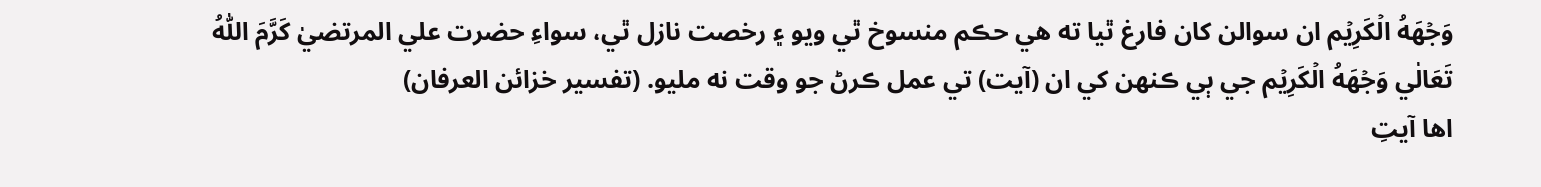وَجۡهَهُ الۡكَرِيۡم ان سوالن کان فارغ ٿيا ته هي حڪم منسوخ ٿي ويو ۽ رخصت نازل ٿي، سواءِ حضرت علي المرتضيٰ كَرَّمَ اللّٰهُ تَعَالٰي وَجۡهَهُ الۡكَرِيۡم جي ٻي ڪنهن کي ان (آيت) تي عمل ڪرڻ جو وقت نه مليو. (تفسير خزائن العرفان)
اها آيتِ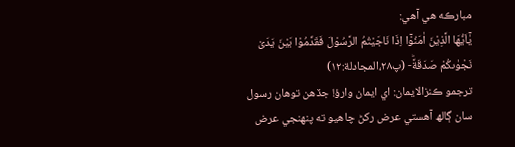مبارڪه هي آهي:
یٰۤاَیُّهَا الَّذِیْنَ اٰمَنُوْۤا اِذَا نَاجَیْتُمُ الرَّسُوْلَ فَقَدِّمُوْا بَیْنَ یَدَیْ نَجْوٰىكُمْ صَدَقَةًؕ- (پ۲۸،المجادلة:۱۲)
ترجمو ڪنزالايمان: اي ايمان وارؤ! جڏهن توهان رسول سان ڳالھ آهستي عرض رکڻ چاهيو ته پنهنجي عرض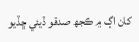کان اڳ ۾ ڪجھ صدقو ڏيئي ڇڏيو